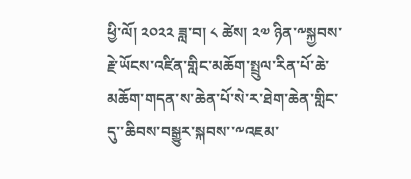ཕྱི་ལོ། ༢༠༢༢ ཟླ་བ། ༨ ཚེས། ༢༧ ཉིན་༸སྐྱབས་རྗེ་ཡོངས་འཛིན་གླིང་མཆོག་སྤྲུལ་རིན་པོ་ཆེ་མཆོག་གདན་ས་ཆེན་པོ་སེ་ར་ཐེག་ཆེན་གླིང་དུ་་ཆིབས་བསྒྱུར་སྐབས་་༸འཇམ་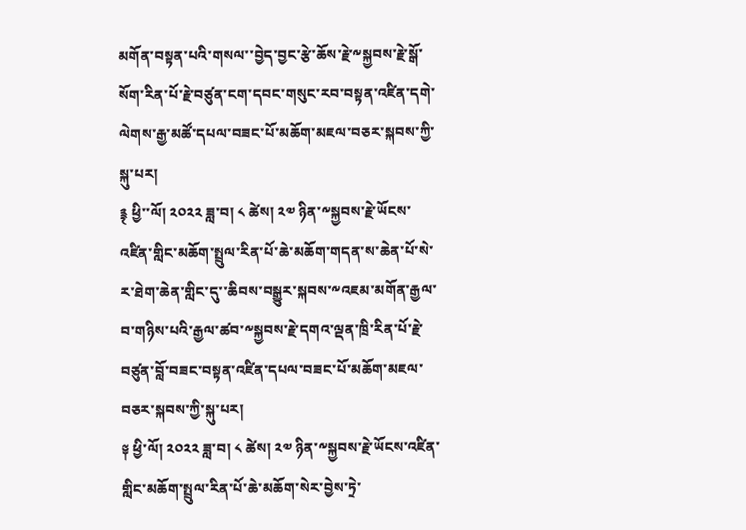མགོན་བསྟན་པའི་གསལ་་བྱེད་བྱང་རྩེ་ཆོས་རྗེ་༸སྐྱབས་རྗེ་སྒོ་སོག་རིན་པོ་རྗེ་བཙུན་ངག་དབང་གསུང་རབ་བསྟན་འཛིན་དགེ་ལེགས་རྒྱ་མཚོ་དཔལ་བཟང་པོ་མཆོག་མཇལ་བཅར་སྐབས་ཀྱི་སྐུ་པར།
࿑ ཕྱི་་ལོ། ༢༠༢༢ ཟླ་བ། ༨ ཚེས། ༢༧ ཉིན་༸སྐྱབས་རྗེ་ཡོངས་འཛིན་གླིང་མཆོག་སྤྲུལ་རིན་པོ་ཆེ་མཆོག་གདན་ས་ཆེན་པོ་སེ་ར་ཐེག་ཆེན་གླིང་དུ་་ཆིབས་བསྒྱུར་སྐབས་༸འཇམ་མགོན་རྒྱལ་བ་གཉིས་པའི་རྒྱལ་ཚབ་༸སྐྱབས་རྗེ་དགའ་ལྡན་ཁྲི་རིན་པོ་རྗེ་བཙུན་བློ་བཟང་བསྟན་འཛིན་དཔལ་བཟང་པོ་མཆོག་མཇལ་བཅར་སྐབས་ཀྱི་སྐུ་པར།
༈ ཕྱི་ལོ། ༢༠༢༢ ཟླ་བ། ༨ ཚེས། ༢༧ ཉིན་༸སྐྱབས་རྗེ་ཡོངས་འཛིན་གླིང་མཆོག་སྤྲུལ་རིན་པོ་ཆེ་མཆོག་སེར་བྱེས་ཏྲེ་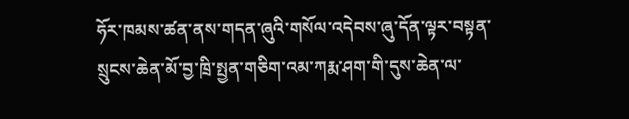ཧོར་ཁམས་ཚན་ནས་གདན་ཞུའི་གསོལ་འདེབས་ཞུ་དོན་ལྟར་བསྟན་སྲུངས་ཆེན་མོ་བྱ་ཁྲི་སྤྱན་གཅིག་འམ་ཀརྨ་ཤག་གི་དུས་ཆེན་ལ་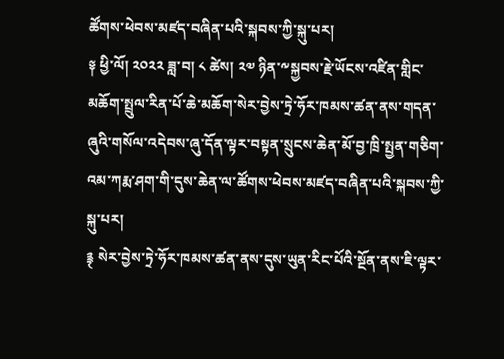ཚོགས་ཕེབས་མཛད་བཞིན་པའི་སྐབས་ཀྱི་སྐུ་པར།
༈ ཕྱི་ལོ། ༢༠༢༢ ཟླ་བ། ༨ ཚེས། ༢༧ ཉིན་༸སྐྱབས་རྗེ་ཡོངས་འཛིན་གླིང་མཆོག་སྤྲུལ་རིན་པོ་ཆེ་མཆོག་སེར་བྱེས་ཏྲེ་ཧོར་ཁམས་ཚན་ནས་གདན་ཞུའི་གསོལ་འདེབས་ཞུ་དོན་ལྟར་བསྟན་སྲུངས་ཆེན་མོ་བྱ་ཁྲི་སྤྱན་གཅིག་འམ་ཀརྨ་ཤག་གི་དུས་ཆེན་ལ་ཚོགས་ཕེབས་མཛད་བཞིན་པའི་སྐབས་ཀྱི་སྐུ་པར།
࿑ སེར་བྱེས་ཏྲེ་ཧོར་ཁམས་ཚན་ནས་དུས་ཡུན་རིང་པོའི་སྔོན་ནས་ཇི་ལྟར་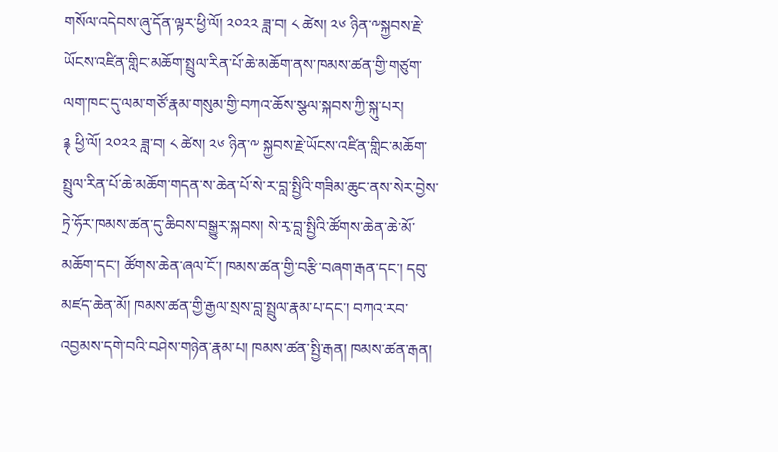གསོལ་འདེབས་ཞུ་དོན་ལྟར་ཕྱི་ལོ། ༢༠༢༢ ཟླ་བ། ༨ ཚེས། ༢༦ ཉིན་༸སྐྱབས་རྗེ་ཡོངས་འཛིན་གླིང་མཆོག་སྤྲུལ་རིན་པོ་ཆེ་མཆོག་ནས་ཁམས་ཚན་གྱི་གཙུག་ལག་ཁང་དུ་ལམ་གཙོ་རྣམ་གསུམ་གྱི་བཀའ་ཆོས་སྩལ་སྐབས་ཀྱི་སྐུ་པར།
࿑ ཕྱི་ལོ། ༢༠༢༢ ཟླ་བ། ༨ ཚེས། ༢༦ ཉིན་༸ སྐྱབས་རྗེ་ཡོངས་འཛིན་གླིང་མཆོག་སྤྲུལ་རིན་པོ་ཆེ་མཆོག་གདན་ས་ཆེན་པོ་སེ་ར་བླ་སྤྱིའི་གཟིམ་ཆུང་ནས་སེར་བྱེས་ཏྲེ་ཧོར་ཁམས་ཚན་དུ་ཆིབས་བསྒྱུར་སྐབས། སེ་རྭ་བླ་སྤྱིའི་ཚོགས་ཆེན་ཆེ་མོ་མཆོག་དང་། ཚོགས་ཆེན་ཞལ་ངོ་། ཁམས་ཚན་གྱི་བརྩི་བཞག་རྒན་དང་། དབུ་མཛད་ཆེན་མོ། ཁམས་ཚན་གྱི་རྒྱལ་སྲས་བླ་སྤྲུལ་རྣམ་པ་དང་། བཀའ་རབ་འབྱམས་དགེ་བའི་བཤེས་གཉེན་རྣམ་པ། ཁམས་ཚན་སྤྱི་རྒན། ཁམས་ཚན་རྒན།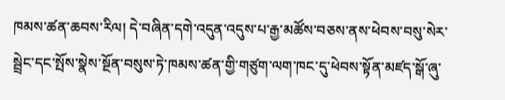ཁམས་ཚན་ཆབས་རིལ། དེ་བཞིན་དགེ་འདུན་འདུས་པ་རྒྱ་མཚོས་བཅས་ནས་ཕེབས་བསུ་སེར་སྦྲེང་དང་སྤོས་སྣེས་སྔོན་བསུས་ཏེ་ཁམས་ཚན་གྱི་གཙུག་ལག་ཁང་དུ་ཕེབས་སྟོན་མཛད་སྒོ་ཞུ་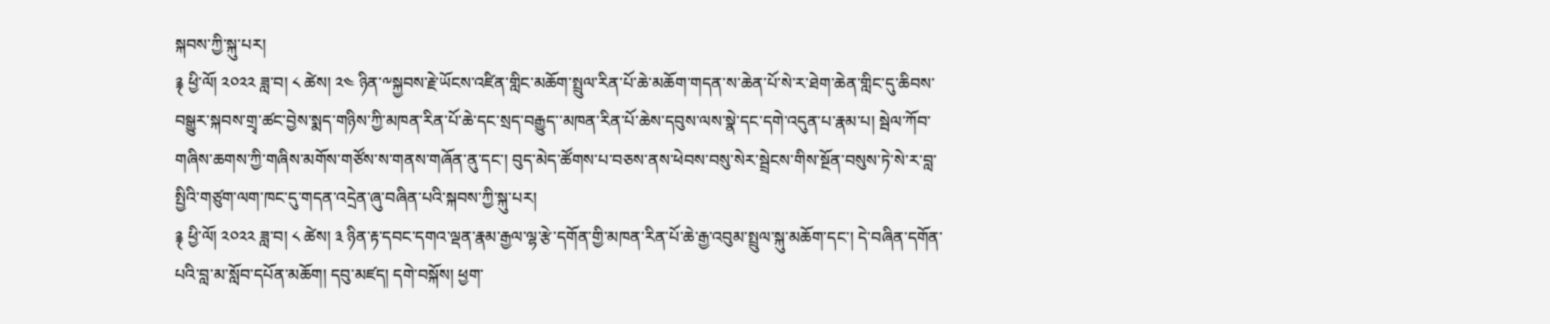སྐབས་ཀྱི་སྐུ་པར།
࿑ ཕྱི་ལོ། ༢༠༢༢ ཟླ་བ། ༨ ཚེས། ༢༤ ཉིན་༸སྐྱབས་རྗེ་ཡོངས་འཛིན་གླིང་མཆོག་སྤྲུལ་རིན་པོ་ཆེ་མཆོག་གདན་ས་ཆེན་པོ་སེ་ར་ཐེག་ཆེན་གླིང་དུ་ཆིབས་བསྒྱུར་སྐབས་གྲྭ་ཚང་བྱེས་སྨད་གཉིས་ཀྱི་མཁན་རིན་པོ་ཆེ་དང་སྲད་བརྒྱུད་་མཁན་རིན་པོ་ཆེས་དབུས་ལས་སྣེ་དང་དགེ་འདུན་པ་རྣམ་པ། སྦེལ་ཀོབ་གཞིས་ཆགས་ཀྱི་གཞིས་མགོས་གཙོས་ས་གནས་གཞོན་ནུ་དང་། བུད་མེད་ཚོགས་པ་བཅས་ནས་ཕེབས་བསུ་སེར་སྦྲེངས་གིས་སྔོན་བསུས་ཏེ་སེ་ར་བླ་སྤྱིའི་གཙུག་ལག་ཁང་དུ་གདན་འདྲེན་ཞུ་བཞིན་པའི་སྐབས་ཀྱི་སྐུ་པར།
࿑ ཕྱི་ལོ། ༢༠༢༢ ཟླ་བ། ༨ ཚེས། ༣ ཉིན་རྟ་དབང་དགའ་ལྡན་རྣམ་རྒྱལ་ལྷ་རྩེ་དགོན་གྱི་མཁན་རིན་པོ་ཆེ་རྒྱ་འབུམ་སྤྲུལ་སྐུ་མཆོག་དང་། དེ་བཞིན་དགོན་པའི་བླ་མ་སློབ་དཔོན་མཆོག། དབུ་མཛད། དགེ་བསྐོས། ཕྱག་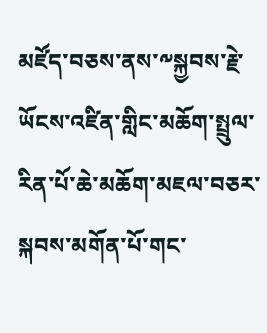མཛོད་བཅས་ནས་༸སྐྱབས་རྗེ་ཡོངས་འཛིན་གླིང་མཆོག་སྤྲུལ་རིན་པོ་ཆེ་མཆོག་མཇལ་བཅར་སྐབས་མགོན་པོ་གང་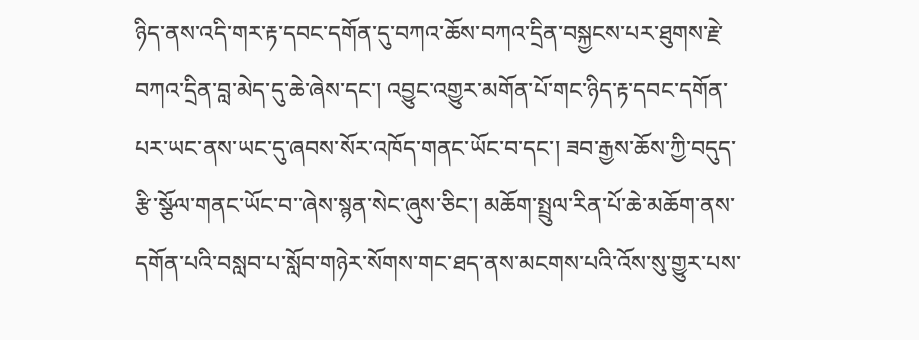ཉིད་ནས་འདི་གར་རྟ་དབང་དགོན་དུ་བཀའ་ཆོས་བཀའ་དྲིན་བསྐྱངས་པར་ཐུགས་རྗེ་བཀའ་དྲིན་བླ་མེད་དུ་ཆེ་ཞེས་དང་། འབྱུང་འགྱུར་མགོན་པོ་གང་ཉིད་རྟ་དབང་དགོན་པར་ཡང་ནས་ཡང་དུ་ཞབས་སོར་འཁོད་གནང་ཡོང་བ་དང་། ཟབ་རྒྱས་ཆོས་ཀྱི་བདུད་རྩི་སྩོལ་གནང་ཡོང་བ་་ཞེས་སྙན་སེང་ཞུས་ཅིང་། མཆོག་སྤྲུལ་རིན་པོ་ཆེ་མཆོག་ནས་དགོན་པའི་བསླབ་པ་སློབ་གཉེར་སོགས་གང་ཐད་ནས་མངགས་པའི་འོས་སུ་གྱུར་པས་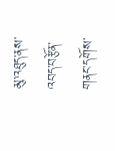མུ་འཐུད་ནས་འབད་བརྩོན་གནང་དགོས་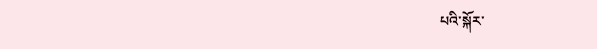པའི་སྐོར་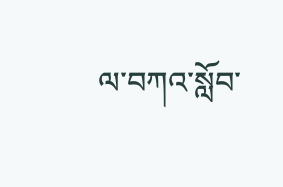ལ་བཀའ་སློབ་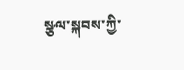སྩལ་སྐབས་ཀྱི་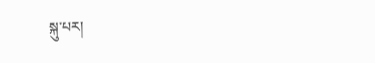སྐུ་པར།